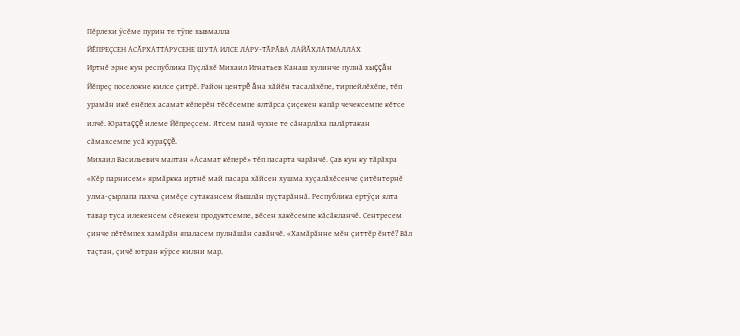Пĕрлехи ÿсĕме пурин те тÿпе хывмалла
ЙĔПРЕÇСЕН АСĂРХАТТАРУСЕНЕ ШУТА ИЛСЕ ЛАРУ-ТĂРĂВА ЛАЙĂХЛАТМАЛЛАХ
Иртнĕ эрне кун республика Пуçлăхĕ Михаил Игнатьев Канаш хулинче пулнă хыççăн Йĕпреç поселокне килсе çитрĕ. Район центрĕ ăна хăйĕн тасалăхĕпе, тирпейлĕхĕпе, тĕп урамăн икĕ енĕпех асамат кĕперĕн тĕсĕсемпе ялтăрса çиçекен капăр чечексемпе кĕтсе илчĕ. Юратаççĕ илеме Йĕпреçсем. Ятсем панă чухне те сăнарлăха палăртакан сăмахсемпе усă кураççĕ.
Михаил Васильевич малтан «Асамат кĕперĕ» тĕп пасарта чарăнчĕ. Çав кун ку тăрăхра «Кĕр парнисем» ярмăркка иртнĕ май пасара хăйсен хушма хуçалăхĕсенче çитĕнтернĕ улма-çырлапа пахча çимĕçе сутакансем йышлăн пуçтарăннă. Республика ертÿçи ялта тавар туса илекенсем сĕнекен продуктсемпе, вĕсен хакĕсемпе кăсăкланчĕ. Сентресем çинче пĕтĕмпех хамăрăн япаласем пулнăшăн савăнчĕ. «Хамăрăнне мĕн çиттĕр ĕнтĕ? Вăл таçтан, çичĕ ютран кÿрсе килни мар.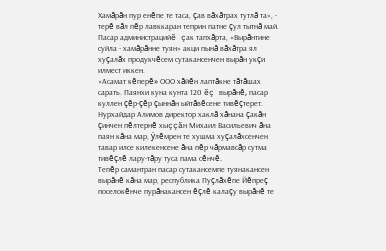Хамăрăн пур енĕпе те таса, çав вăхăтрах тутлă та», - терĕ вăл пĕр лавккаран теприн патне çул тытнă май. Пасар администрацийĕ çак тапхăрта, «Вырăнтине суйла - хамăрăнне туян» акци пынă вăхăтра ял хуçалăх продукчĕсем сутакансенчен вырăн укçи илмест иккен.
«Асамат кĕперĕ» ООО хăйĕн лаптăкне тăтăшах сарать. Паянхи куна кунта 120 ĕç вырăнĕ, пасар куллен çĕр-çĕр çыннăн ыйтăвĕсене тивĕçтерет. Нурхайдар Алимов директор хаклă хăнана çакăн çинчен пĕлтернĕ хыççăн Михаил Васильевич ăна паян кăна мар, ÿлĕмрен те хушма хуçалăхсенчен тавар илсе килекенсене ăна пĕр чăрмавсăр сутма тивĕçлĕ лару-тăру туса пама сĕнчĕ.
Тепĕр самантран пасар сутакансемпе туянакансен вырăнĕ кăна мар, республика Пуçлăхĕпе Йĕпреç поселокĕнче пурăнакансен ĕçлĕ калаçу вырăнĕ те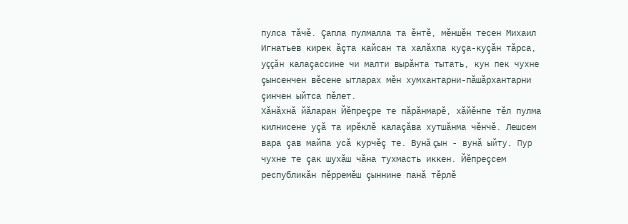пулса тăчĕ. Çапла пулмалла та ĕнтĕ, мĕншĕн тесен Михаил Игнатьев кирек ăçта кайсан та халăхпа куçа-куçăн тăрса, уççăн калаçассине чи малти вырăнта тытать, кун пек чухне çынсенчен вĕсене ытларах мĕн хумхантарни-пăшăрхантарни çинчен ыйтса пĕлет.
Хăнăхнă йăларан Йĕпреçре те пăрăнмарĕ, хăйĕнпе тĕл пулма килнисене уçă та ирĕклĕ калаçăва хутшăнма чĕнчĕ. Лешсем вара çав майпа усă курчĕç те. Вунă çын - вунă ыйту. Пур чухне те çак шухăш чăна тухмасть иккен. Йĕпреçсем республикăн пĕрремĕш çыннине панă тĕрлĕ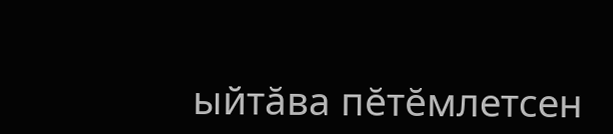ыйтăва пĕтĕмлетсен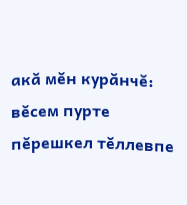акă мĕн курăнчĕ: вĕсем пурте пĕрешкел тĕллевпе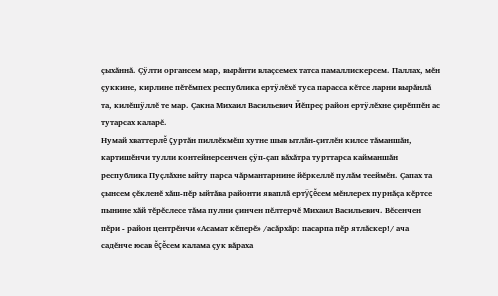çыхăннă. Çÿлти органсем мар, вырăнти влаçсемех татса памаллискерсем. Паллах, мĕн çуккине, кирлине пĕтĕмпех республика ертÿлĕхĕ туса парасса кĕтсе ларни вырăнлă та, килĕшÿллĕ те мар. Çакна Михаил Васильевич Йĕпреç район ертÿлĕхне çирĕппĕн ас тутарсах каларĕ.
Нумай хваттерлĕ çуртăн пиллĕкмĕш хутне шыв ытлăн-çитлĕн килсе тăманшăн, картишĕнчи тулли контейнерсенчен çÿп-çап вăхăтра турттарса кайманшăн республика Пуçлăхне ыйту парса чăрмантарнине йĕркеллĕ пулăм тееймĕн. Çапах та çынсем çĕкленĕ хăш-пĕр ыйтăва районти яваплă ертÿçĕсем мĕнлерех пурнăçа кĕртсе пынине хăй тĕрĕслесе тăма пулни çинчен пĕлтерчĕ Михаил Васильевич. Вĕсенчен пĕри - район центрĕнчи «Асамат кĕперĕ» /асăрхăр: пасарпа пĕр ятлăскер!/ ача садĕнче юсав ĕçĕсем калама çук вăраха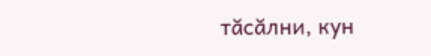тăсăлни, кун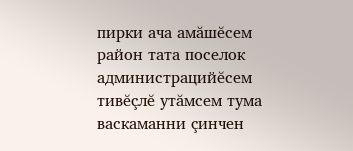пирки ача амăшĕсем район тата поселок администрацийĕсем тивĕçлĕ утăмсем тума васкаманни çинчен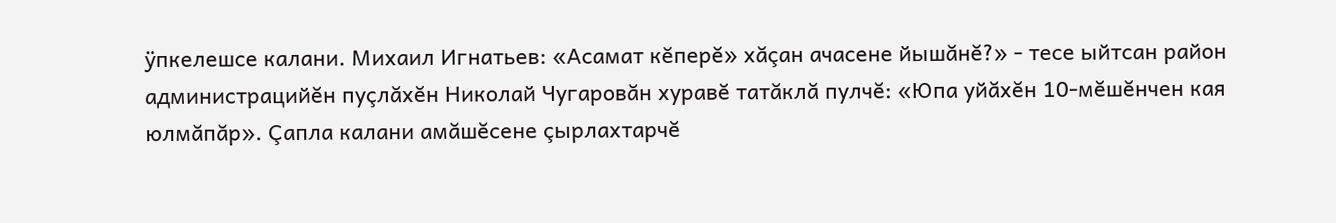ÿпкелешсе калани. Михаил Игнатьев: «Асамат кĕперĕ» хăçан ачасене йышăнĕ?» - тесе ыйтсан район администрацийĕн пуçлăхĕн Николай Чугаровăн хуравĕ татăклă пулчĕ: «Юпа уйăхĕн 10-мĕшĕнчен кая юлмăпăр». Çапла калани амăшĕсене çырлахтарчĕ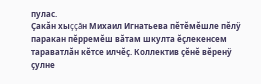пулас.
Çакăн хыççăн Михаил Игнатьева пĕтĕмĕшле пĕлÿ паракан пĕрремĕш вăтам шкулта ĕçлекенсем тараватлăн кĕтсе илчĕç. Коллектив çĕнĕ вĕренÿ çулне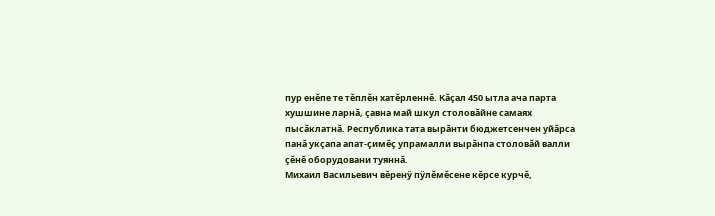пур енĕпе те тĕплĕн хатĕрленнĕ. Кăçал 450 ытла ача парта хушшине ларнă, çавна май шкул столовăйне самаях пысăклатнă. Республика тата вырăнти бюджетсенчен уйăрса панă укçапа апат-çимĕç упрамалли вырăнпа столовăй валли çĕнĕ оборудовани туяннă.
Михаил Васильевич вĕренÿ пÿлĕмĕсене кĕрсе курчĕ,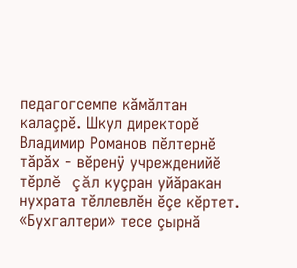педагогсемпе кăмăлтан калаçрĕ. Шкул директорĕ Владимир Романов пĕлтернĕ тăрăх - вĕренÿ учрежденийĕ тĕрлĕ çăл куçран уйăракан нухрата тĕллевлĕн ĕçе кĕртет.
«Бухгалтери» тесе çырнă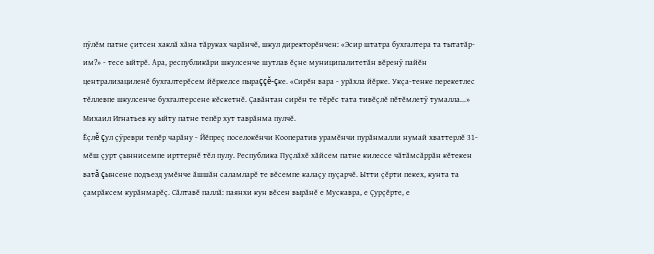пÿлĕм патне çитсен хаклă хăна тăруках чарăнчĕ, шкул директорĕнчен: «Эсир штатра бухгалтера та тытатăр-им?» - тесе ыйтрĕ. Ара, республикăри шкулсенче шутлав ĕçне муниципалитетăн вĕренÿ пайĕн централизациленĕ бухгалтерĕсем йĕркелсе пыраççĕ-çке. «Сирĕн вара - урăхла йĕрке. Укçа-тенке перекетлес тĕллевпе шкулсенче бухгалтерсене кĕскетнĕ. Çавăнтан сирĕн те тĕрĕс тата тивĕçлĕ пĕтĕмлетÿ тумалла...» Михаил Игнатьев ку ыйту патне тепĕр хут таврăнма пулчĕ.
Ĕçлĕ çул çÿреври тепĕр чарăну - Йĕпреç поселокĕнчи Кооператив урамĕнчи пурăнмалли нумай хваттерлĕ 31-мĕш çурт çыннисемпе ирттернĕ тĕл пулу. Республика Пуçлăхĕ хăйсем патне килессе чăтăмсăррăн кĕтекен ватă çынсене подъезд умĕнче ăшшăн саламларĕ те вĕсемпе калаçу пуçарчĕ. Ытти çĕрти пекех, кунта та çамрăксем курăнмарĕç. Сăлтавĕ паллă: паянхи кун вĕсен вырăнĕ е Мускавра, е Çурçĕрте, е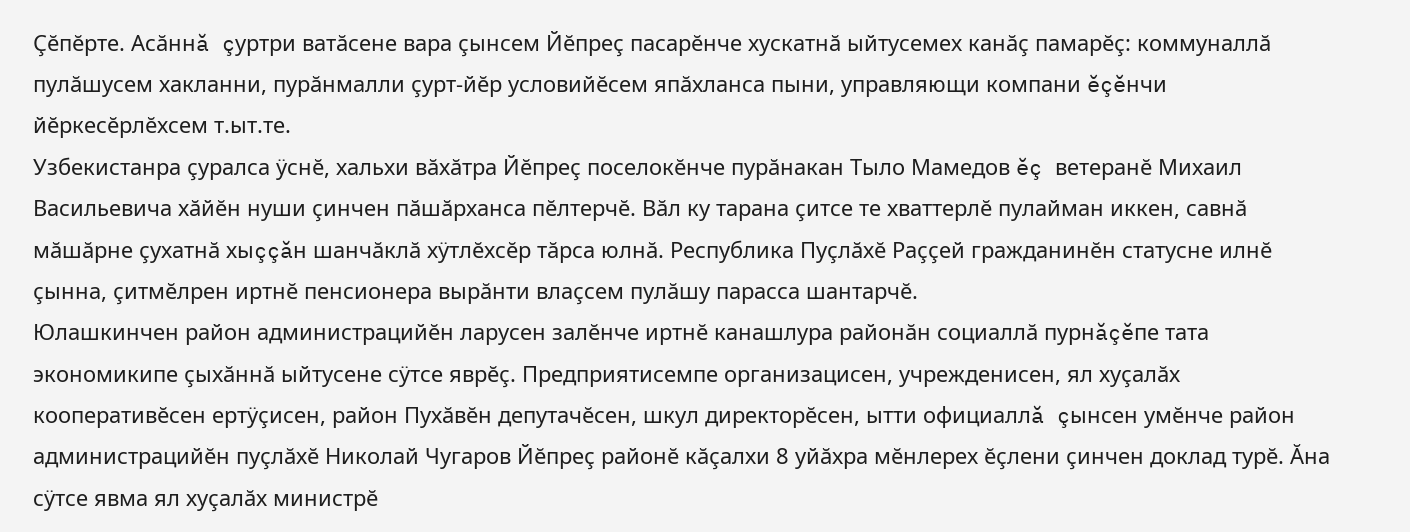Çĕпĕрте. Асăннă çуртри ватăсене вара çынсем Йĕпреç пасарĕнче хускатнă ыйтусемех канăç памарĕç: коммуналлă пулăшусем хакланни, пурăнмалли çурт-йĕр условийĕсем япăхланса пыни, управляющи компани ĕçĕнчи йĕркесĕрлĕхсем т.ыт.те.
Узбекистанра çуралса ÿснĕ, хальхи вăхăтра Йĕпреç поселокĕнче пурăнакан Тыло Мамедов ĕç ветеранĕ Михаил Васильевича хăйĕн нуши çинчен пăшăрханса пĕлтерчĕ. Вăл ку тарана çитсе те хваттерлĕ пулайман иккен, савнă мăшăрне çухатнă хыççăн шанчăклă хÿтлĕхсĕр тăрса юлнă. Республика Пуçлăхĕ Раççей гражданинĕн статусне илнĕ çынна, çитмĕлрен иртнĕ пенсионера вырăнти влаçсем пулăшу парасса шантарчĕ.
Юлашкинчен район администрацийĕн ларусен залĕнче иртнĕ канашлура районăн социаллă пурнăçĕпе тата экономикипе çыхăннă ыйтусене сÿтсе яврĕç. Предприятисемпе организацисен, учрежденисен, ял хуçалăх кооперативĕсен ертÿçисен, район Пухăвĕн депутачĕсен, шкул директорĕсен, ытти официаллă çынсен умĕнче район администрацийĕн пуçлăхĕ Николай Чугаров Йĕпреç районĕ кăçалхи 8 уйăхра мĕнлерех ĕçлени çинчен доклад турĕ. Ăна сÿтсе явма ял хуçалăх министрĕ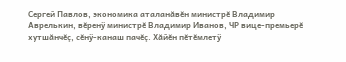Сергей Павлов, экономика аталанăвĕн министрĕ Владимир Аврелькин, вĕренÿ министрĕ Владимир Иванов, ЧР вице-премьерĕ хутшăнчĕç, сĕнÿ-канаш пачĕç. Хăйĕн пĕтĕмлетÿ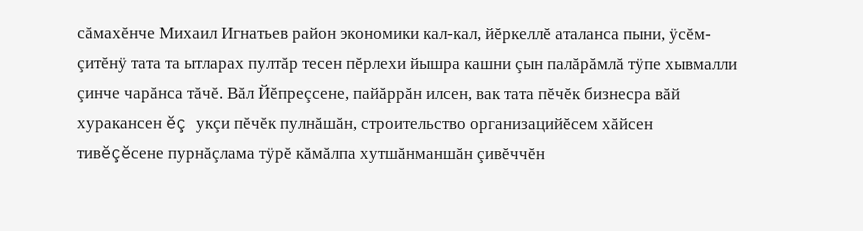сăмахĕнче Михаил Игнатьев район экономики кал-кал, йĕркеллĕ аталанса пыни, ÿсĕм-çитĕнÿ тата та ытларах пултăр тесен пĕрлехи йышра кашни çын палăрăмлă тÿпе хывмалли çинче чарăнса тăчĕ. Вăл Йĕпреçсене, пайăррăн илсен, вак тата пĕчĕк бизнесра вăй хуракансен ĕç укçи пĕчĕк пулнăшăн, строительство организацийĕсем хăйсен тивĕçĕсене пурнăçлама тÿрĕ кăмăлпа хутшăнманшăн çивĕччĕн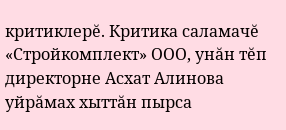критиклерĕ. Критика саламачĕ «Стройкомплект» ООО, унăн тĕп директорне Асхат Алинова уйрăмах хыттăн пырса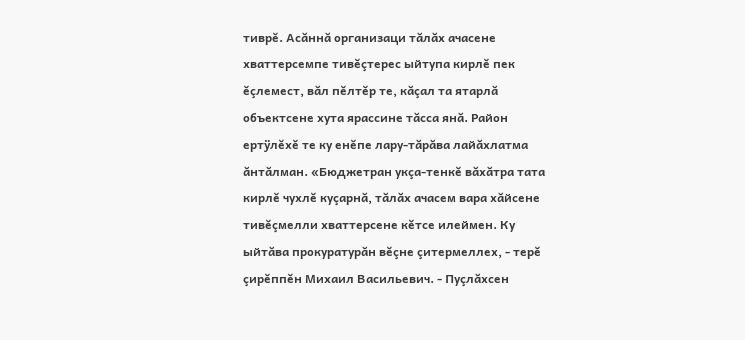тиврĕ. Асăннă организаци тăлăх ачасене хваттерсемпе тивĕçтерес ыйтупа кирлĕ пек ĕçлемест, вăл пĕлтĕр те, кăçал та ятарлă объектсене хута ярассине тăсса янă. Район ертÿлĕхĕ те ку енĕпе лару-тăрăва лайăхлатма ăнтăлман. «Бюджетран укçа-тенкĕ вăхăтра тата кирлĕ чухлĕ куçарнă, тăлăх ачасем вара хăйсене тивĕçмелли хваттерсене кĕтсе илеймен. Ку ыйтăва прокуратурăн вĕçне çитермеллех, - терĕ çирĕппĕн Михаил Васильевич. - Пуçлăхсен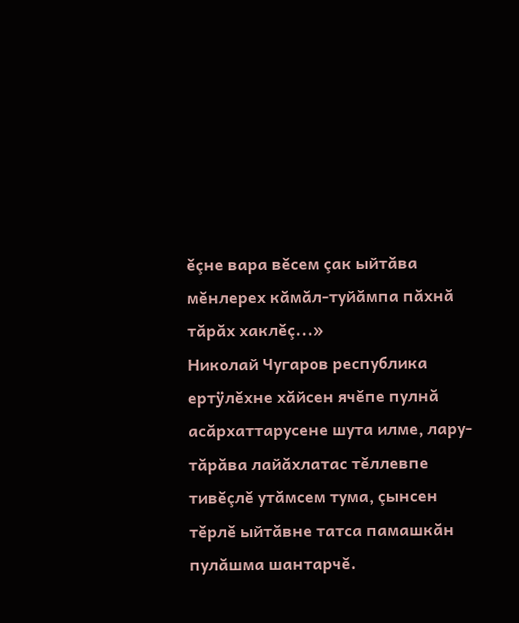ĕçне вара вĕсем çак ыйтăва мĕнлерех кăмăл-туйăмпа пăхнă тăрăх хаклĕç...»
Николай Чугаров республика ертÿлĕхне хăйсен ячĕпе пулнă асăрхаттарусене шута илме, лару-тăрăва лайăхлатас тĕллевпе тивĕçлĕ утăмсем тума, çынсен тĕрлĕ ыйтăвне татса памашкăн пулăшма шантарчĕ.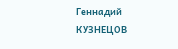Геннадий КУЗНЕЦОВ